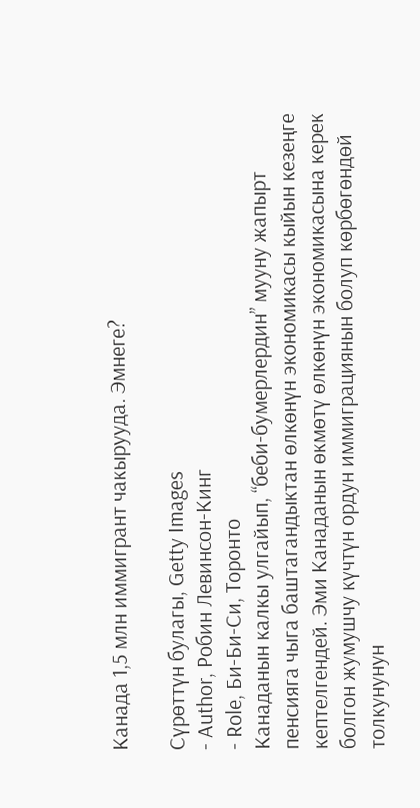Канада 1,5 млн иммигрант чакырууда. Эмнеге?

Сүрөттүн булагы, Getty Images
- Author, Робин Левинсон-Кинг
- Role, Би-Би-Си, Торонто
Канаданын калкы улгайып, “беби-бумерлердин” мууну жапырт пенсияга чыга баштагандыктан өлкөнүн экономикасы кыйын кезеңге кептелгендей. Эми Канаданын өкмөтү өлкөнүн экономикасына керек болгон жумушчу күчтүн ордун иммиграциянын болуп көрбөгөндөй толкунунун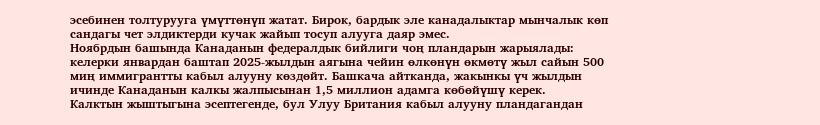эсебинен толтурууга үмүттөнүп жатат. Бирок, бардык эле канадалыктар мынчалык көп сандагы чет элдиктерди кучак жайып тосуп алууга даяр эмес.
Ноябрдын башында Канаданын федералдык бийлиги чоң пландарын жарыялады: келерки январдан баштап 2025-жылдын аягына чейин өлкөнүн өкмөтү жыл сайын 500 миң иммигрантты кабыл алууну көздөйт. Башкача айтканда, жакынкы үч жылдын ичинде Канаданын калкы жалпысынан 1,5 миллион адамга көбөйүшү керек.
Калктын жыштыгына эсептегенде, бул Улуу Британия кабыл алууну пландагандан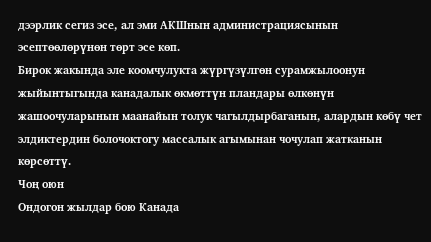дээрлик сегиз эсе, ал эми АКШнын администрациясынын эсептөөлөрүнөн төрт эсе көп.
Бирок жакында эле коомчулукта жүргүзүлгөн сурамжылоонун жыйынтыгында канадалык өкмөттүн пландары өлкөнүн жашоочуларынын маанайын толук чагылдырбаганын, алардын көбү чет элдиктердин болочоктогу массалык агымынан чочулап жатканын көрсөттү.
Чоң оюн
Ондогон жылдар бою Канада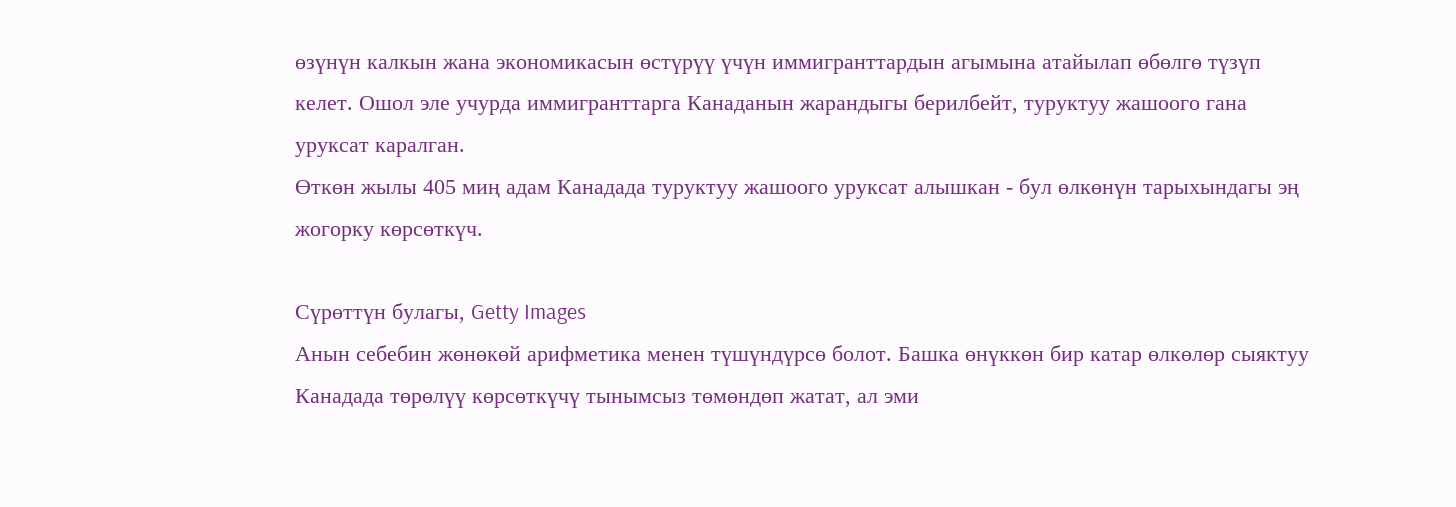өзүнүн калкын жана экономикасын өстүрүү үчүн иммигранттардын агымына атайылап өбөлгө түзүп келет. Ошол эле учурда иммигранттарга Канаданын жарандыгы берилбейт, туруктуу жашоого гана уруксат каралган.
Өткөн жылы 405 миң адам Канадада туруктуу жашоого уруксат алышкан - бул өлкөнүн тарыхындагы эң жогорку көрсөткүч.

Сүрөттүн булагы, Getty Images
Анын себебин жөнөкөй арифметика менен түшүндүрсө болот. Башка өнүккөн бир катар өлкөлөр сыяктуу Канадада төрөлүү көрсөткүчү тынымсыз төмөндөп жатат, ал эми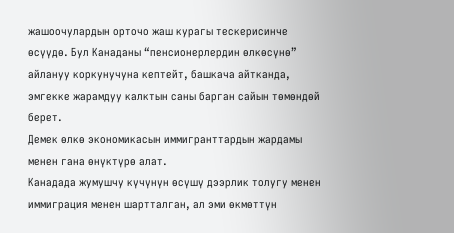жашоочулардын орточо жаш курагы тескерисинче өсүүдө. Бул Канаданы “пенсионерлердин өлкөсүнө” айлануу коркунучуна кептейт, башкача айтканда, эмгекке жарамдуу калктын саны барган сайын төмөндөй берет.
Демек өлкө экономикасын иммигранттардын жардамы менен гана өнүктүрө алат.
Канадада жумушчу күчүнүн өсүшү дээрлик толугу менен иммиграция менен шартталган, ал эми өкмөттүн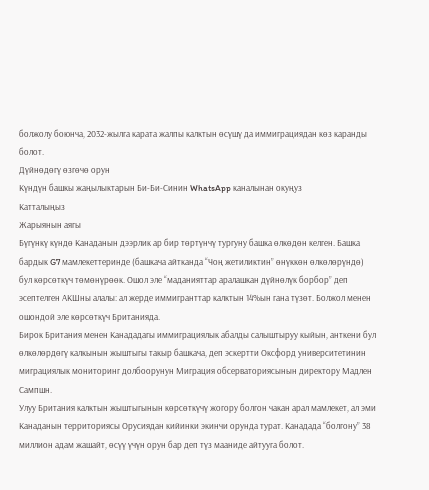болжолу боюнча, 2032-жылга карата жалпы калктын өсүшү да иммиграциядан көз каранды болот.
Дүйнөдөгү өзгөчө орун
Күндүн башкы жаңылыктарын Би-Би-Синин WhatsApp каналынан окуңуз
Катталыңыз
Жарыянын аягы
Бүгүнкү күндө Канаданын дээрлик ар бир төртүнчү тургуну башка өлкөдөн келген. Башка бардык G7 мамлекеттеринде (башкача айтканда “Чоң жетиликтин” өнүккөн өлкөлөрүндө) бул көрсөткүч төмөнүрөөк. Ошол эле “маданияттар аралашкан дүйнөлүк борбор” деп эсептелген АКШны алалы: ал жерде иммигранттар калктын 14%ын гана түзөт. Болжол менен ошондой эле көрсөткүч Британияда.
Бирок Британия менен Канададагы иммиграциялык абалды салыштыруу кыйын, анткени бул өлкөлөрдөгү калкынын жыштыгы такыр башкача, деп эскертти Оксфорд университетинин миграциялык мониторинг долбоорунун Миграция обсерваториясынын директору Мадлен Сампшн.
Улуу Британия калктын жыштыгынын көрсөткүчү жогору болгон чакан арал мамлекет, ал эми Канаданын территориясы Орусиядан кийинки экинчи орунда турат. Канадада “болгону” 38 миллион адам жашайт, өсүү үчүн орун бар деп түз мааниде айтууга болот.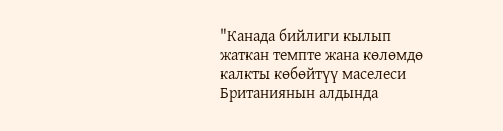"Канада бийлиги кылып жаткан темпте жана көлөмдө калкты көбөйтүү маселеси Британиянын алдында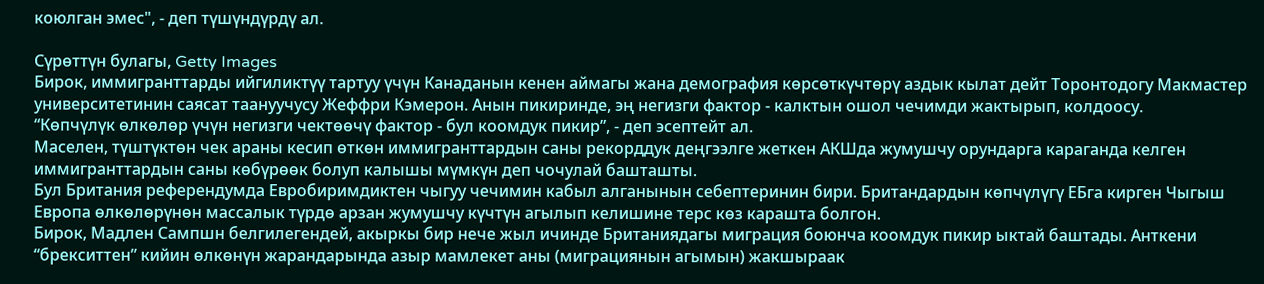коюлган эмес", - деп түшүндүрдү ал.

Сүрөттүн булагы, Getty Images
Бирок, иммигранттарды ийгиликтүү тартуу үчүн Канаданын кенен аймагы жана демография көрсөткүчтөрү аздык кылат дейт Торонтодогу Макмастер университетинин саясат таануучусу Жеффри Кэмерон. Анын пикиринде, эң негизги фактор - калктын ошол чечимди жактырып, колдоосу.
“Көпчүлүк өлкөлөр үчүн негизги чектөөчү фактор - бул коомдук пикир”, - деп эсептейт ал.
Маселен, түштүктөн чек араны кесип өткөн иммигранттардын саны рекорддук деңгээлге жеткен АКШда жумушчу орундарга караганда келген иммигранттардын саны көбүрөөк болуп калышы мүмкүн деп чочулай башташты.
Бул Британия референдумда Евробиримдиктен чыгуу чечимин кабыл алганынын себептеринин бири. Британдардын көпчүлүгү ЕБга кирген Чыгыш Европа өлкөлөрүнөн массалык түрдө арзан жумушчу күчтүн агылып келишине терс көз карашта болгон.
Бирок, Мадлен Сампшн белгилегендей, акыркы бир нече жыл ичинде Британиядагы миграция боюнча коомдук пикир ыктай баштады. Анткени “брекситтен” кийин өлкөнүн жарандарында азыр мамлекет аны (миграциянын агымын) жакшыраак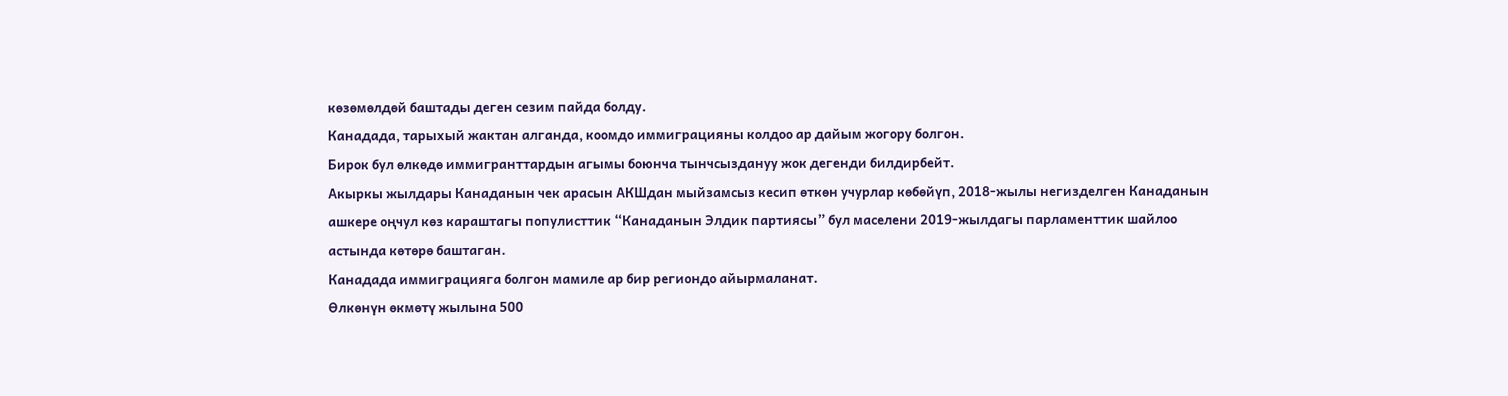көзөмөлдөй баштады деген сезим пайда болду.
Канадада, тарыхый жактан алганда, коомдо иммиграцияны колдоо ар дайым жогору болгон.
Бирок бул өлкөдө иммигранттардын агымы боюнча тынчсыздануу жок дегенди билдирбейт.
Акыркы жылдары Канаданын чек арасын АКШдан мыйзамсыз кесип өткөн учурлар көбөйүп, 2018-жылы негизделген Канаданын ашкере оңчул көз караштагы популисттик “Канаданын Элдик партиясы” бул маселени 2019-жылдагы парламенттик шайлоо астында көтөрө баштаган.
Канадада иммиграцияга болгон мамиле ар бир региондо айырмаланат.
Өлкөнүн өкмөтү жылына 500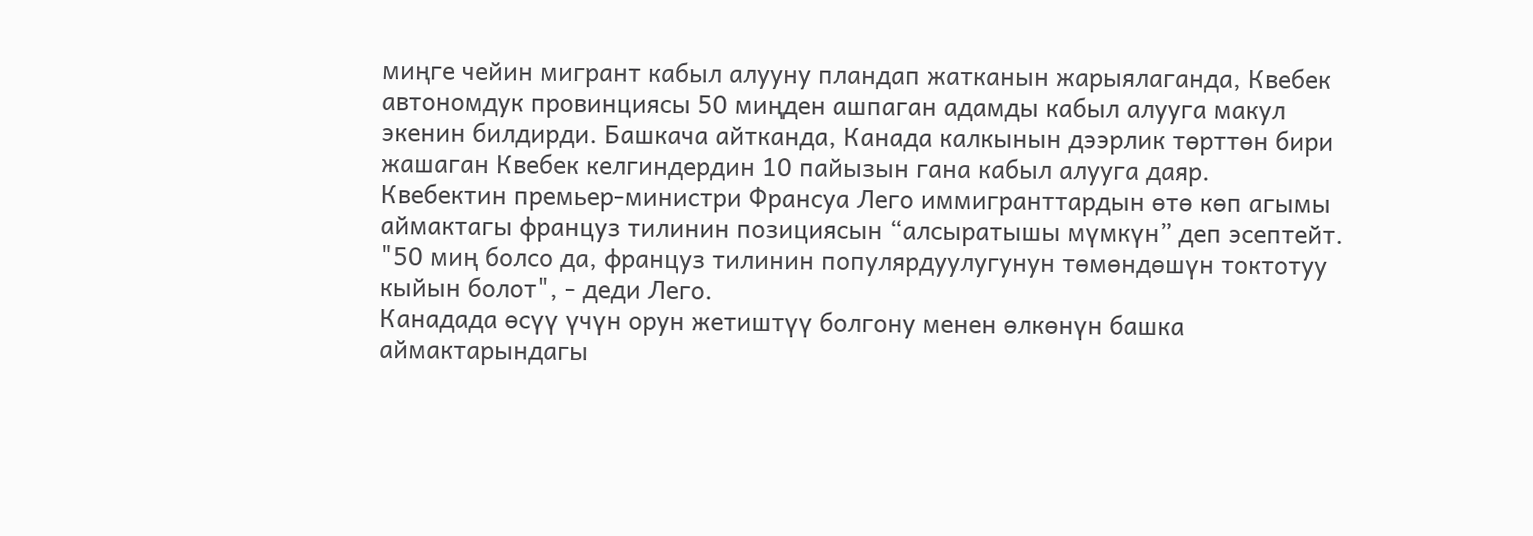миңге чейин мигрант кабыл алууну пландап жатканын жарыялаганда, Квебек автономдук провинциясы 50 миңден ашпаган адамды кабыл алууга макул экенин билдирди. Башкача айтканда, Канада калкынын дээрлик төрттөн бири жашаган Квебек келгиндердин 10 пайызын гана кабыл алууга даяр.
Квебектин премьер-министри Франсуа Лего иммигранттардын өтө көп агымы аймактагы француз тилинин позициясын “алсыратышы мүмкүн” деп эсептейт.
"50 миң болсо да, француз тилинин популярдуулугунун төмөндөшүн токтотуу кыйын болот", - деди Лего.
Канадада өсүү үчүн орун жетиштүү болгону менен өлкөнүн башка аймактарындагы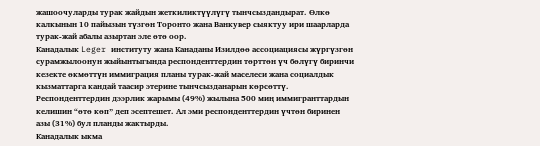жашоочуларды турак жайдын жеткиликтүүлүгү тынчсыздандырат. Өлкө калкынын 10 пайызын түзгөн Торонто жана Ванкувер сыяктуу ири шаарларда турак-жай абалы азыртан эле өтө оор.
Канадалык Leger институту жана Канаданы Изилдөө ассоциациясы жүргүзгөн сурамжылоонун жыйынтыгында респонденттердин төрттөн үч бөлүгү биринчи кезекте өкмөттүн иммиграция планы турак-жай маселеси жана социалдык кызматтарга кандай таасир этерине тынчсызданарын көрсөттү. Респонденттердин дээрлик жарымы (49%) жылына 500 миң иммигранттардын келишин “өтө көп” деп эсептешет. Ал эми респонденттердин үчтөн биринен азы (31%) бул планды жактырды.
Канадалык ыкма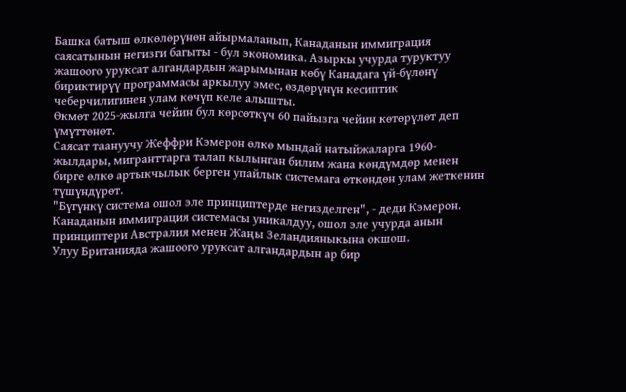Башка батыш өлкөлөрүнөн айырмаланып, Канаданын иммиграция саясатынын негизги багыты - бул экономика. Азыркы учурда туруктуу жашоого уруксат алгандардын жарымынан көбү Канадага үй-бүлөнү бириктирүү программасы аркылуу эмес, өздөрүнүн кесиптик чеберчилигинен улам көчүп келе алышты.
Өкмөт 2025-жылга чейин бул көрсөткүч 60 пайызга чейин көтөрүлөт деп үмүттөнөт.
Саясат таануучу Жеффри Кэмерон өлкө мындай натыйжаларга 1960-жылдары, мигранттарга талап кылынган билим жана көндүмдөр менен бирге өлкө артыкчылык берген упайлык системага өткөндөн улам жеткенин түшүндүрөт.
"Бүгүнкү система ошол эле принциптерде негизделген", - деди Кэмерон.
Канаданын иммиграция системасы уникалдуу, ошол эле учурда анын принциптери Австралия менен Жаңы Зеландияныкына окшош.
Улуу Британияда жашоого уруксат алгандардын ар бир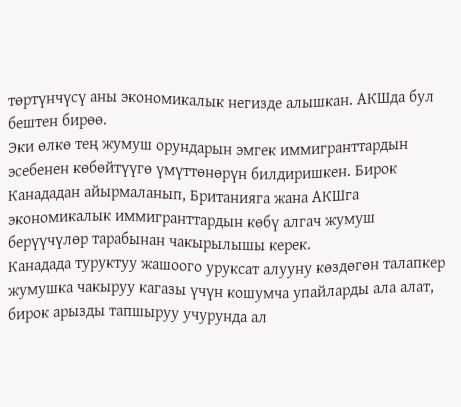төртүнчүсү аны экономикалык негизде алышкан. АКШда бул бештен бирөө.
Эки өлкө тең жумуш орундарын эмгек иммигранттардын эсебенен көбөйтүүгө үмүттөнөрүн билдиришкен. Бирок Канададан айырмаланып, Британияга жана АКШга экономикалык иммигранттардын көбү алгач жумуш берүүчүлөр тарабынан чакырылышы керек.
Канадада туруктуу жашоого уруксат алууну көздөгөн талапкер жумушка чакыруу кагазы үчүн кошумча упайларды ала алат, бирок арызды тапшыруу учурунда ал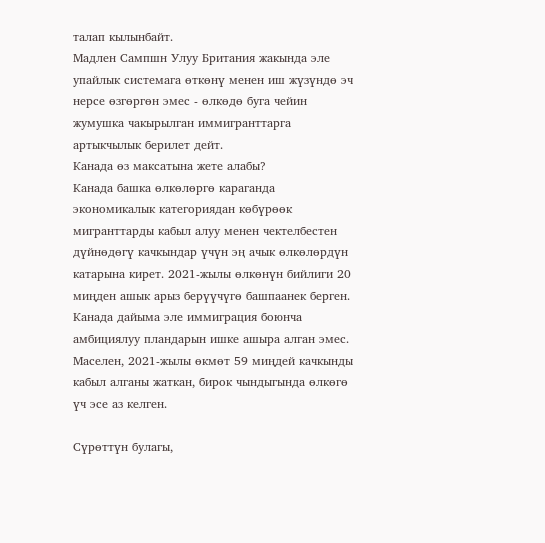талап кылынбайт.
Мадлен Сампшн Улуу Британия жакында эле упайлык системага өткөнү менен иш жүзүндө эч нерсе өзгөргөн эмес - өлкөдө буга чейин жумушка чакырылган иммигранттарга артыкчылык берилет дейт.
Канада өз максатына жете алабы?
Канада башка өлкөлөргө караганда экономикалык категориядан көбүрөөк мигранттарды кабыл алуу менен чектелбестен дүйнөдөгү качкындар үчүн эң ачык өлкөлөрдүн катарына кирет. 2021-жылы өлкөнүн бийлиги 20 миңден ашык арыз берүүчүгө башпаанек берген.
Канада дайыма эле иммиграция боюнча амбициялуу пландарын ишке ашыра алган эмес. Маселен, 2021-жылы өкмөт 59 миңдей качкынды кабыл алганы жаткан, бирок чындыгында өлкөгө үч эсе аз келген.

Сүрөттүн булагы,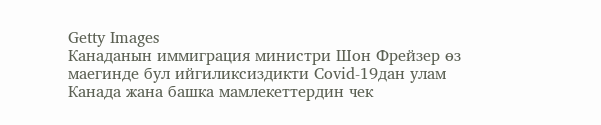Getty Images
Канаданын иммиграция министри Шон Фрейзер өз маегинде бул ийгиликсиздикти Covid-19дан улам Канада жана башка мамлекеттердин чек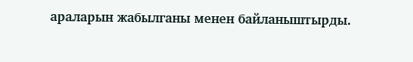араларын жабылганы менен байланыштырды.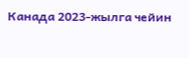Канада 2023-жылга чейин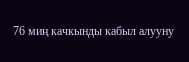76 миң качкынды кабыл алууну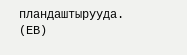пландаштырууда. (ЕВ)